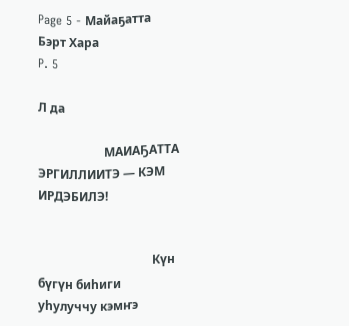Page 5 - Майаҕатта Бэрт Хара
P. 5

Л да

                      МАИАҔАТТА ЭРГИЛЛИИТЭ — КЭМ ИРДЭБИЛЭ!


                                      Күн бүгүн биһиги уһулуччу кэмҥэ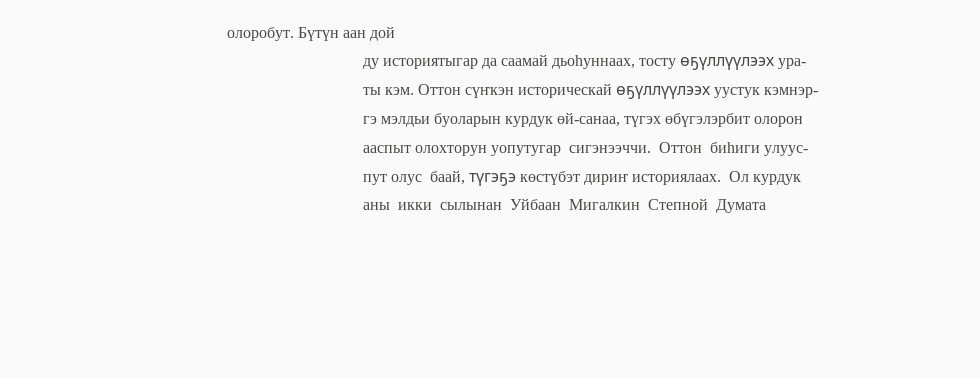олоробут. Бүтүн аан дой
                                  ду историятыгар да саамай дьоһуннаах, тосту өҕүллүүлээх ура-
                                  ты кэм. Оттон сүҥкэн историческай өҕүллүүлээх уустук кэмнэр-
                                  гэ мэлдьи буоларын курдук өй-санаа, түгэх өбүгэлэрбит олорон
                                  ааспыт олохторун уопутугар  сигэнээччи.  Оттон  биһиги улуус-
                                  пут олус  баай, түгэҕэ көстүбэт дириҥ историялаах.  Ол курдук
                                  аны  икки  сылынан  Уйбаан  Мигалкин  Степной  Думата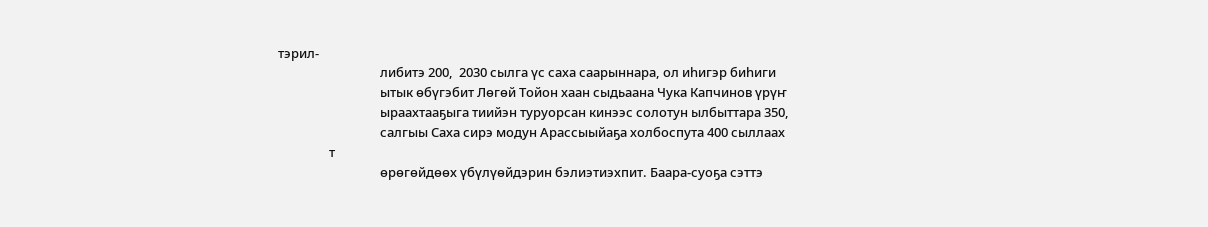тэрил-
                                  либитэ 200,  2030 сылга үс саха саарыннара, ол иһигэр биһиги
                                  ытык өбүгэбит Лөгөй Тойон хаан сыдьаана Чука Капчинов үрүҥ
                                  ыраахтааҕыга тиийэн туруорсан кинээс солотун ылбыттара 350,
                                  салгыы Саха сирэ модун Арассыыйаҕа холбоспута 400 сыллаах
                 т
                                  өрөгөйдөөх үбүлүөйдэрин бэлиэтиэхпит. Баара-суоҕа сэттэ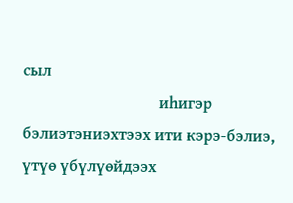сыл
                                  иһигэр бэлиэтэниэхтээх ити кэрэ-бэлиэ, үтүө үбүлүөйдээх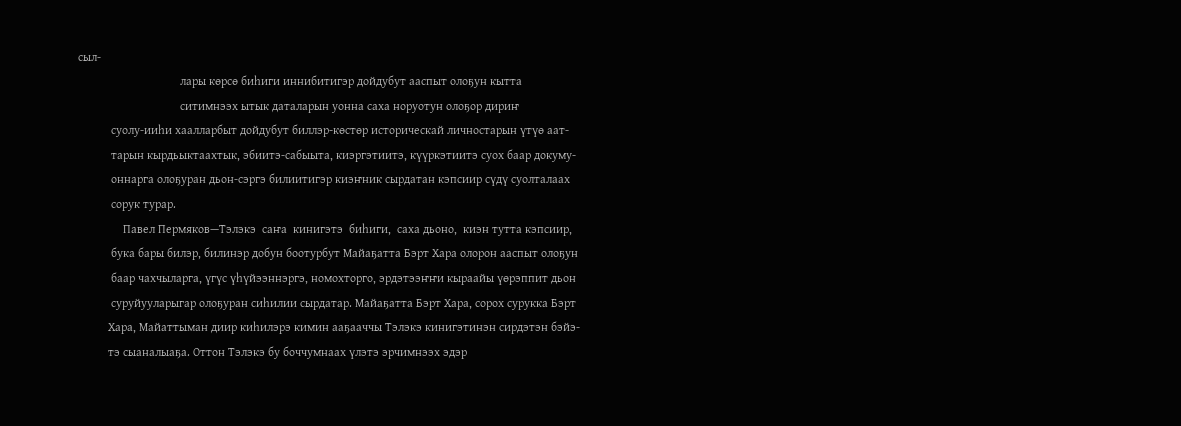сыл-
                                  лары көрсө биһиги иннибитигэр дойдубут ааспыт олоҕун кытта
                                  ситимнээх ытык даталарын уонна саха норуотун олоҕор дириҥ
           суолу-ииһи хаалларбыт дойдубут биллэр-көстөр историческай личностарын үтүө аат-
           тарын кырдьыктаахтык, эбиитэ-сабыыта, киэргэтиитэ, күүркэтиитэ суох баар докуму-
           оннарга олоҕуран дьон-сэргэ билиитигэр киэҥник сырдатан кэпсиир сүдү суолталаах
           сорук турар.
               Павел Пермяков—Тэлэкэ  саҥа  кинигэтэ  биһиги,  саха дьоно,  киэн тутта кэпсиир,
           бука бары билэр, билинэр добун боотурбут Майаҕатта Бэрт Хара олорон ааспыт олоҕун
           баар чахчыларга, үгүс үһүйээннэргэ, номохторго, эрдэтээҥҥи кыраайы үөрэппит дьон
           суруйууларыгар олоҕуран сиһилии сырдатар. Майаҕатта Бэрт Хара, сорох сурукка Бэрт
          Хара, Майаттыман диир киһилэрэ кимин ааҕааччы Тэлэкэ кинигэтинэн сирдэтэн бэйэ-
          тэ сыаналыаҕа. Оттон Тэлэкэ бу боччумнаах үлэтэ эрчимнээх эдэр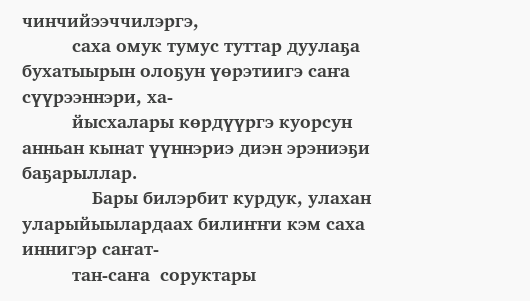чинчийээччилэргэ,
          саха омук тумус туттар дуулаҕа бухатыырын олоҕун үөрэтиигэ саҥа сүүрээннэри, ха-
          йысхалары көрдүүргэ куорсун анньан кынат үүннэриэ диэн эрэниэҕи баҕарыллар.
              Бары билэрбит курдук, улахан уларыйыылардаах билиҥҥи кэм саха иннигэр саҥат-
          тан-саҥа  соруктары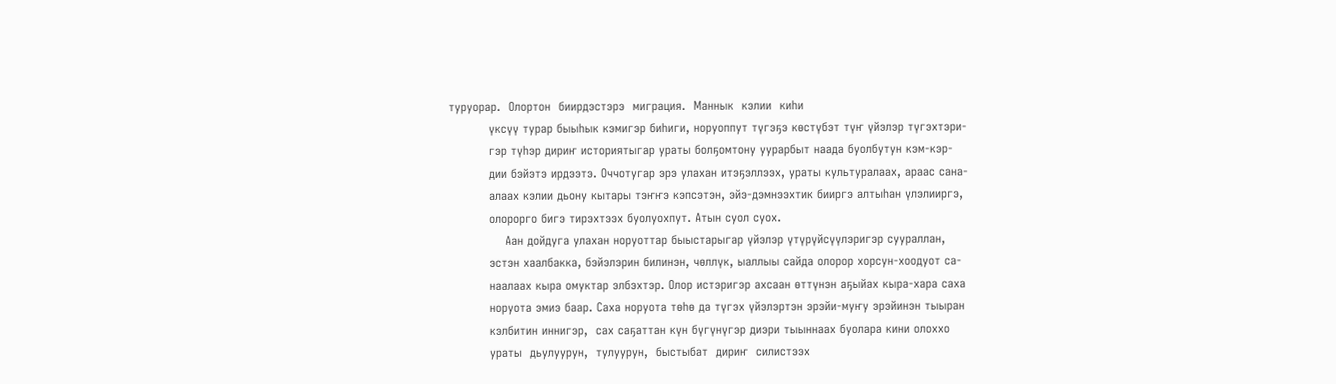туруорар.  Олортон  биирдэстэрэ  миграция.  Маннык  кэлии  киһи
          үксүү турар быыһык кэмигэр биһиги, норуоппут түгэҕэ көстүбэт түҥ үйэлэр түгэхтэри-
          гэр түһэр дириҥ историятыгар ураты болҕомтону уурарбыт наада буолбутун кэм-кэр-
          дии бэйэтэ ирдээтэ. Оччотугар эрэ улахан итэҕэллээх, ураты культуралаах, араас сана-
          алаах кэлии дьону кытары тэҥҥэ кэпсэтэн, эйэ-дэмнээхтик бииргэ алтыһан үлэлииргэ,
          олорорго бигэ тирэхтээх буолуохпут. Атын суол суох.
              Аан дойдуга улахан норуоттар быыстарыгар үйэлэр үтүрүйсүүлэригэр суураллан,
          эстэн хаалбакка, бэйэлэрин билинэн, чөллүк, ыаллыы сайда олорор хорсун-хоодуот са-
          наалаах кыра омуктар элбэхтэр. Олор истэригэр ахсаан өттүнэн аҕыйах кыра-хара саха
          норуота эмиэ баар. Саха норуота төһө да түгэх үйэлэртэн эрэйи-муҥу эрэйинэн тыыран
          кэлбитин иннигэр,  сах саҕаттан күн бүгүнүгэр диэри тыыннаах буолара кини олоххо
          ураты  дьулуурун,  тулуурун,  быстыбат  дириҥ  силистээх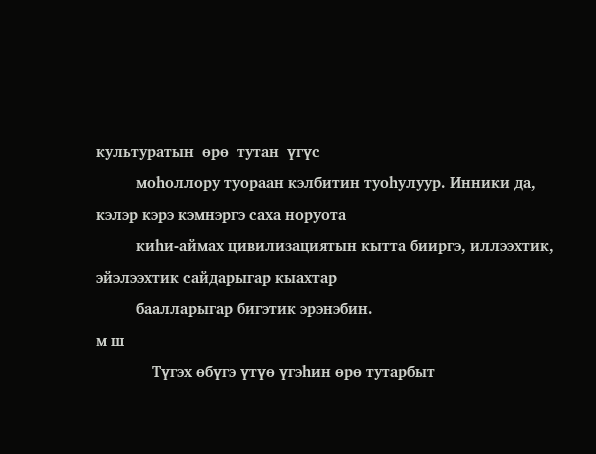культуратын  өрө  тутан  үгүс
          моһоллору туораан кэлбитин туоһулуур. Инники да, кэлэр кэрэ кэмнэргэ саха норуота
          киһи-аймах цивилизациятын кытта бииргэ, иллээхтик, эйэлээхтик сайдарыгар кыахтар
          баалларыгар бигэтик эрэнэбин.                                                              м ш
              Түгэх өбүгэ үтүө үгэһин өрө тутарбыт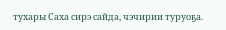тухары Саха сирэ сайда, чэчирии туруоҕа.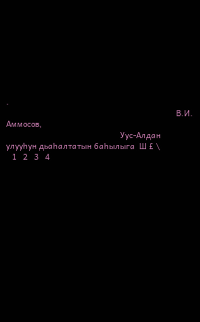.
                                                                                     В.И. Аммосов,
                                                         Уус-Алдан улууһун дьаһалтатын баһылыга  Ш £ \
   1   2   3   4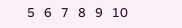5   6   7   8   9   10